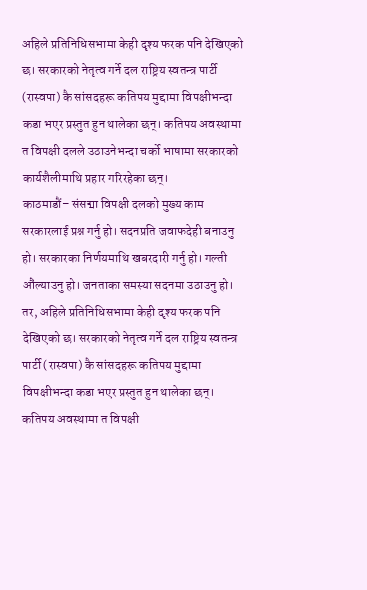अहिले प्रतिनिधिसभामा केही दृश्य फरक पनि देखिएको छ। सरकारको नेतृत्व गर्ने दल राष्ट्रिय स्वतन्त्र पार्टी (रास्वपा) कै सांसदहरू कतिपय मुद्दामा विपक्षीभन्दा कडा भएर प्रस्तुत हुन थालेका छन्। कतिपय अवस्थामा त विपक्षी दलले उठाउनेभन्दा चर्को भाषामा सरकारको कार्यशैलीमाथि प्रहार गरिरहेका छन्।
काठमाडौं– संसद्मा विपक्षी दलको मुख्य काम सरकारलाई प्रश्न गर्नु हो। सदनप्रति जवाफदेही बनाउनु हो। सरकारका निर्णयमाथि खबरदारी गर्नु हो। गल्ती औंल्याउनु हो। जनताका समस्या सदनमा उठाउनु हो।
तर, अहिले प्रतिनिधिसभामा केही दृश्य फरक पनि देखिएको छ। सरकारको नेतृत्व गर्ने दल राष्ट्रिय स्वतन्त्र पार्टी (रास्वपा) कै सांसदहरू कतिपय मुद्दामा विपक्षीभन्दा कडा भएर प्रस्तुत हुन थालेका छन्।
कतिपय अवस्थामा त विपक्षी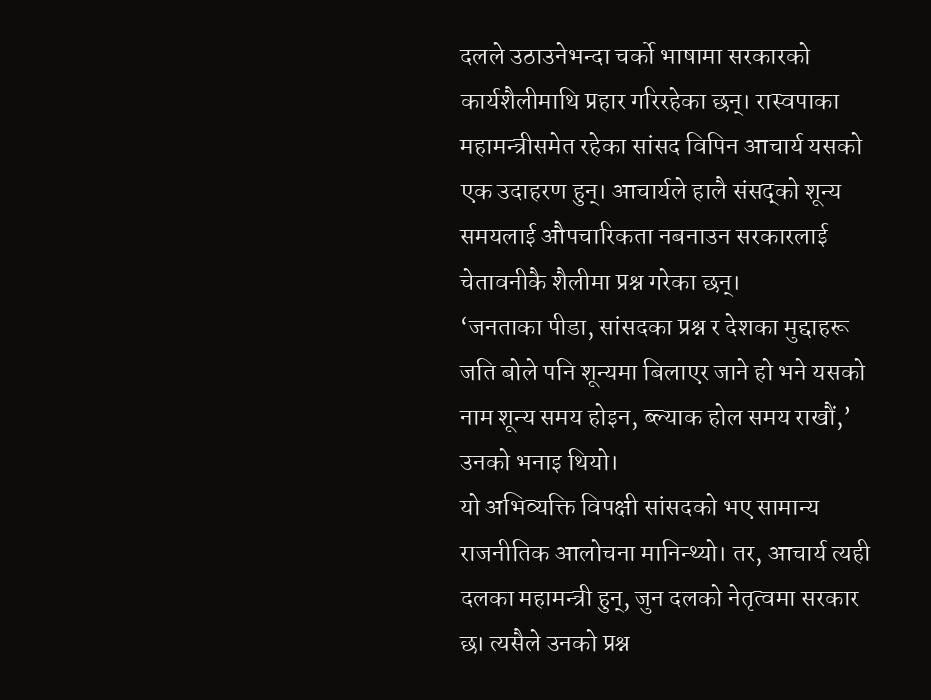दलले उठाउनेभन्दा चर्को भाषामा सरकारको कार्यशैलीमाथि प्रहार गरिरहेका छन्। रास्वपाका महामन्त्रीसमेत रहेका सांसद विपिन आचार्य यसको एक उदाहरण हुन्। आचार्यले हालै संसद्को शून्य समयलाई औपचारिकता नबनाउन सरकारलाई चेतावनीकै शैलीमा प्रश्न गरेका छन्।
‘जनताका पीडा, सांसदका प्रश्न र देशका मुद्दाहरू जति बोले पनि शून्यमा बिलाएर जाने हो भने यसको नाम शून्य समय होइन, ब्ल्याक होल समय राखौं,’ उनको भनाइ थियो।
यो अभिव्यक्ति विपक्षी सांसदको भए सामान्य राजनीतिक आलोचना मानिन्थ्यो। तर, आचार्य त्यही दलका महामन्त्री हुन्, जुन दलको नेतृत्वमा सरकार छ। त्यसैले उनको प्रश्न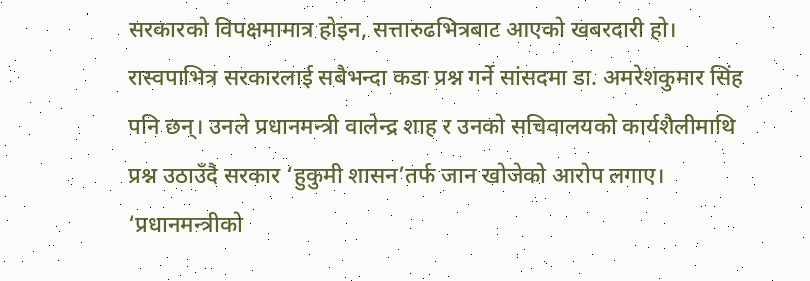सरकारको विपक्षमामात्र होइन, सत्तारुढभित्रबाट आएको खबरदारी हो।
रास्वपाभित्र सरकारलाई सबैभन्दा कडा प्रश्न गर्ने सांसदमा डा. अमरेशकुमार सिंह पनि छन्। उनले प्रधानमन्त्री वालेन्द्र शाह र उनको सचिवालयको कार्यशैलीमाथि प्रश्न उठाउँदै सरकार ‘हुकुमी शासन’तर्फ जान खोजेको आरोप लगाए। ‘प्रधानमन्त्रीको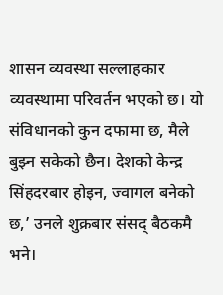शासन व्यवस्था सल्लाहकार व्यवस्थामा परिवर्तन भएको छ। यो संविधानको कुन दफामा छ, मैले बुझ्न सकेको छैन। देशको केन्द्र सिंहदरबार होइन, ज्वागल बनेको छ,’ उनले शुक्रबार संसद् बैठकमै भने।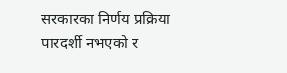सरकारका निर्णय प्रक्रिया पारदर्शी नभएको र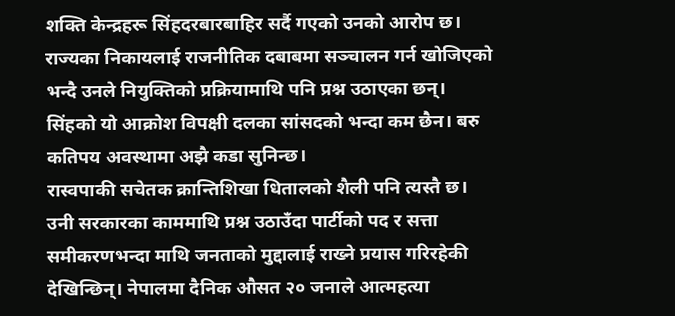शक्ति केन्द्रहरू सिंहदरबारबाहिर सर्दै गएको उनको आरोप छ। राज्यका निकायलाई राजनीतिक दबाबमा सञ्चालन गर्न खोजिएको भन्दै उनले नियुक्तिको प्रक्रियामाथि पनि प्रश्न उठाएका छन्। सिंहको यो आक्रोश विपक्षी दलका सांसदको भन्दा कम छैन। बरु कतिपय अवस्थामा अझै कडा सुनिन्छ।
रास्वपाकी सचेतक क्रान्तिशिखा धितालको शैली पनि त्यस्तै छ। उनी सरकारका काममाथि प्रश्न उठाउँदा पार्टीको पद र सत्ता समीकरणभन्दा माथि जनताको मुद्दालाई राख्ने प्रयास गरिरहेकी देखिन्छिन्। नेपालमा दैनिक औसत २० जनाले आत्महत्या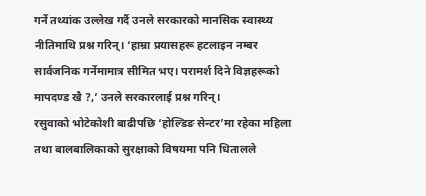गर्ने तथ्यांक उल्लेख गर्दै उनले सरकारको मानसिक स्वास्थ्य नीतिमाथि प्रश्न गरिन्। ‘हाम्रा प्रयासहरू हटलाइन नम्बर सार्वजनिक गर्नेमामात्र सीमित भए। परामर्श दिने विज्ञहरूको मापदण्ड खै ?,’ उनले सरकारलाई प्रश्न गरिन्।
रसुवाको भोटेकोशी बाढीपछि ‘होल्डिङ सेन्टर’मा रहेका महिला तथा बालबालिकाको सुरक्षाको विषयमा पनि धितालले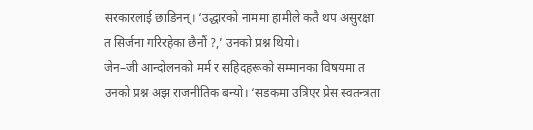सरकारलाई छाडिनन्। ‘उद्धारको नाममा हामीले कतै थप असुरक्षा त सिर्जना गरिरहेका छैनौं ?,’ उनको प्रश्न थियो।
जेन–जी आन्दोलनको मर्म र सहिदहरूको सम्मानका विषयमा त उनको प्रश्न अझ राजनीतिक बन्यो। ‘सडकमा उत्रिएर प्रेस स्वतन्त्रता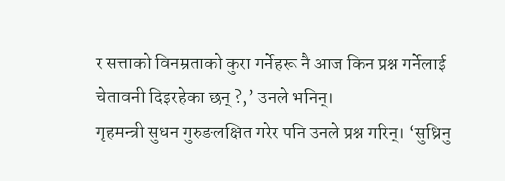र सत्ताको विनम्रताको कुरा गर्नेहरू नै आज किन प्रश्न गर्नेलाई चेतावनी दिइरहेका छन् ?,’ उनले भनिन्।
गृहमन्त्री सुधन गुरुङलक्षित गरेर पनि उनले प्रश्न गरिन्। ‘सुध्रिनु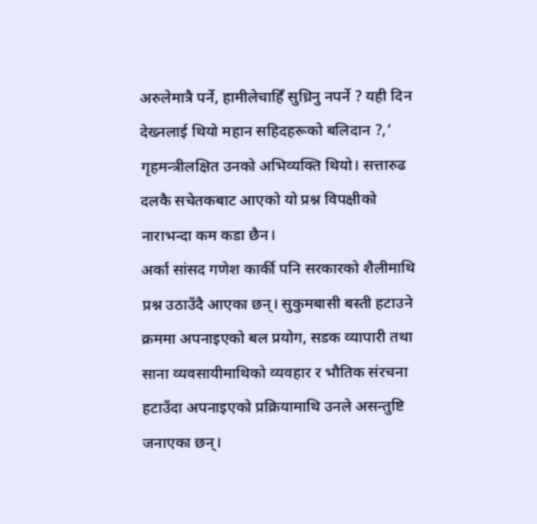अरुलेमात्रै पर्ने, हामीलेचाहिँ सुध्रिनु नपर्ने ? यही दिन देख्नलाई थियो महान सहिदहरूको बलिदान ?,’ गृहमन्त्रीलक्षित उनको अभिव्यक्ति थियो। सत्तारुढ दलकै सचेतकबाट आएको यो प्रश्न विपक्षीको नाराभन्दा कम कडा छैन।
अर्का सांसद गणेश कार्की पनि सरकारको शैलीमाथि प्रश्न उठाउँदै आएका छन्। सुकुमबासी बस्ती हटाउने क्रममा अपनाइएको बल प्रयोग, सडक व्यापारी तथा साना व्यवसायीमाथिको व्यवहार र भौतिक संरचना हटाउँदा अपनाइएको प्रक्रियामाथि उनले असन्तुष्टि जनाएका छन्।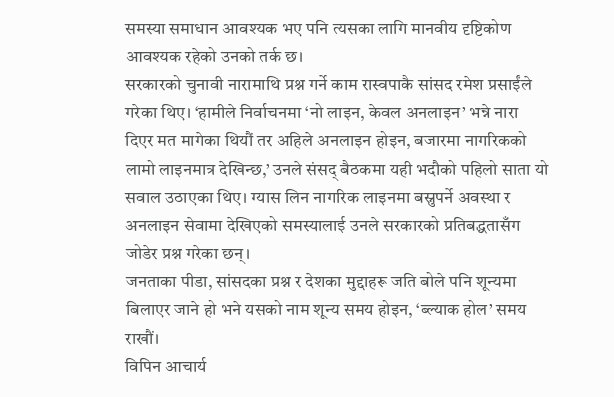समस्या समाधान आवश्यक भए पनि त्यसका लागि मानवीय दृष्टिकोण आवश्यक रहेको उनको तर्क छ।
सरकारको चुनावी नारामाथि प्रश्न गर्ने काम रास्वपाकै सांसद रमेश प्रसाईंले गरेका थिए। ‘हामीले निर्वाचनमा ‘नो लाइन, केवल अनलाइन’ भन्ने नारा दिएर मत मागेका थियौं तर अहिले अनलाइन होइन, बजारमा नागरिकको लामो लाइनमात्र देखिन्छ,’ उनले संसद् बैठकमा यही भदौको पहिलो साता यो सवाल उठाएका थिए। ग्यास लिन नागरिक लाइनमा बस्नुपर्ने अवस्था र अनलाइन सेवामा देखिएको समस्यालाई उनले सरकारको प्रतिबद्धतासँग जोडेर प्रश्न गरेका छन्।
जनताका पीडा, सांसदका प्रश्न र देशका मुद्दाहरू जति बोले पनि शून्यमा बिलाएर जाने हो भने यसको नाम शून्य समय होइन, ‘ब्ल्याक होल’ समय राखौं।
विपिन आचार्य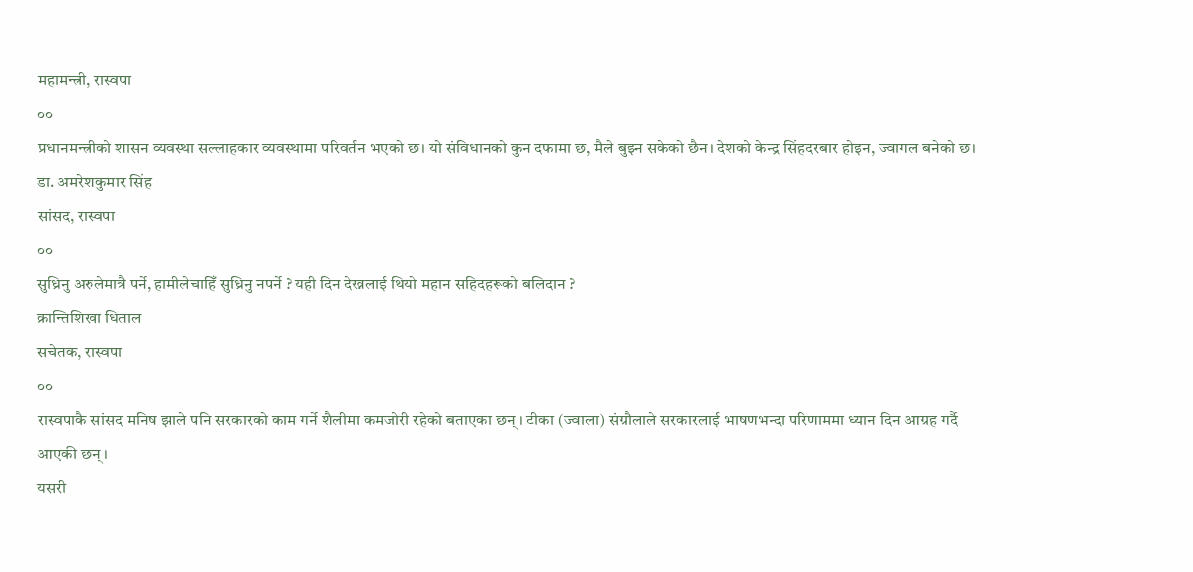महामन्त्री, रास्वपा
००
प्रधानमन्त्रीको शासन व्यवस्था सल्लाहकार व्यवस्थामा परिवर्तन भएको छ। यो संविधानको कुन दफामा छ, मैले बुझ्न सकेको छैन। देशको केन्द्र सिंहदरबार होइन, ज्वागल बनेको छ।
डा. अमरेशकुमार सिंह
सांसद, रास्वपा
००
सुध्रिनु अरुलेमात्रै पर्ने, हामीलेचाहिँ सुध्रिनु नपर्ने ? यही दिन देख्नलाई थियो महान सहिदहरूको बलिदान ?
क्रान्तिशिखा धिताल
सचेतक, रास्वपा
००
रास्वपाकै सांसद मनिष झाले पनि सरकारको काम गर्ने शैलीमा कमजोरी रहेको बताएका छन्। टीका (ज्वाला) संग्रौलाले सरकारलाई भाषणभन्दा परिणाममा ध्यान दिन आग्रह गर्दै आएकी छन्।
यसरी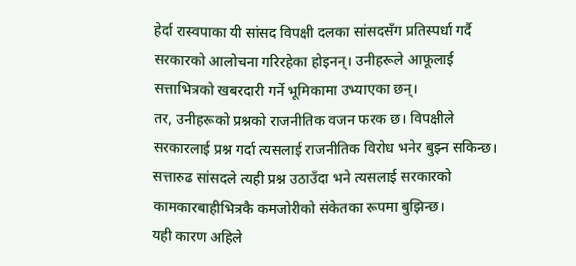हेर्दा रास्वपाका यी सांसद विपक्षी दलका सांसदसँग प्रतिस्पर्धा गर्दै सरकारको आलोचना गरिरहेका होइनन्। उनीहरूले आफूलाई सत्ताभित्रको खबरदारी गर्ने भूमिकामा उभ्याएका छन्।
तर, उनीहरूको प्रश्नको राजनीतिक वजन फरक छ। विपक्षीले सरकारलाई प्रश्न गर्दा त्यसलाई राजनीतिक विरोध भनेर बुझ्न सकिन्छ। सत्तारुढ सांसदले त्यही प्रश्न उठाउँदा भने त्यसलाई सरकारको कामकारबाहीभित्रकै कमजोरीको संकेतका रूपमा बुझिन्छ।
यही कारण अहिले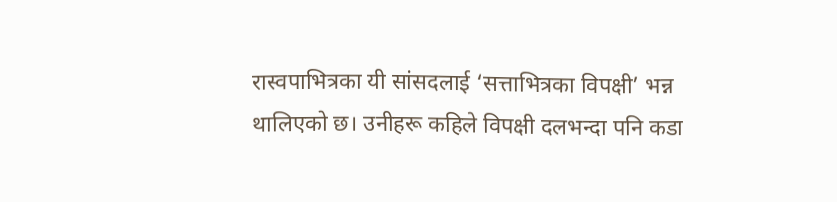रास्वपाभित्रका यी सांसदलाई ‘सत्ताभित्रका विपक्षी’ भन्न थालिएको छ। उनीहरू कहिले विपक्षी दलभन्दा पनि कडा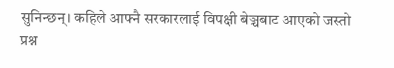सुनिन्छन्। कहिले आफ्नै सरकारलाई विपक्षी बेञ्चबाट आएको जस्तो प्रश्न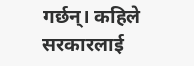गर्छन्। कहिले सरकारलाई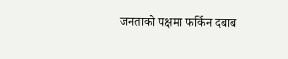जनताको पक्षमा फर्किन दबाब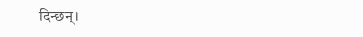दिन्छन्।